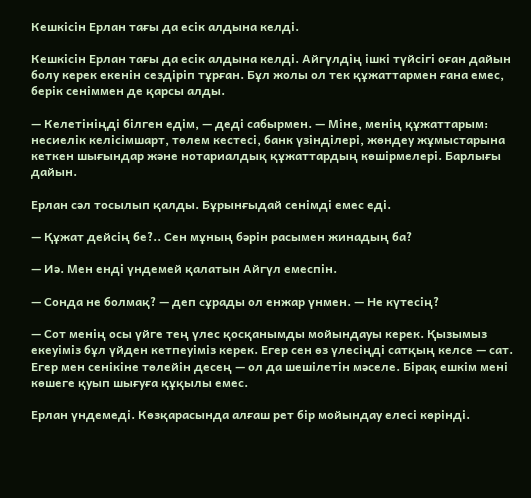Кешкісін Ерлан тағы да есік алдына келді.

Кешкісін Ерлан тағы да есік алдына келді. Айгүлдің ішкі түйсігі оған дайын болу керек екенін сездіріп тұрған. Бұл жолы ол тек құжаттармен ғана емес, берік сеніммен де қарсы алды.

— Келетініңді білген едім, — деді сабырмен. — Міне, менің құжаттарым: несиелік келісімшарт, төлем кестесі, банк үзінділері, жөндеу жұмыстарына кеткен шығындар және нотариалдық құжаттардың көшірмелері. Барлығы дайын.

Ерлан сәл тосылып қалды. Бұрынғыдай сенімді емес еді.

— Құжат дейсің бе?.. Сен мұның бәрін расымен жинадың ба?

— Иә. Мен енді үндемей қалатын Айгүл емеспін.

— Сонда не болмақ? — деп сұрады ол енжар үнмен. — Не күтесің?

— Сот менің осы үйге тең үлес қосқанымды мойындауы керек. Қызымыз екеуіміз бұл үйден кетпеуіміз керек. Егер сен өз үлесіңді сатқың келсе — сат. Егер мен сенікіне төлейін десең — ол да шешілетін мәселе. Бірақ ешкім мені көшеге қуып шығуға құқылы емес.

Ерлан үндемеді. Көзқарасында алғаш рет бір мойындау елесі көрінді.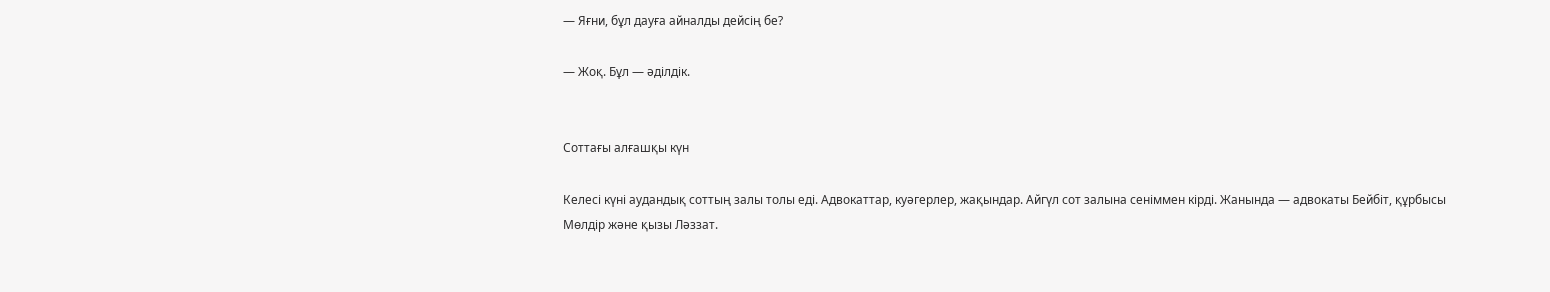— Яғни, бұл дауға айналды дейсің бе?

— Жоқ. Бұл — әділдік.


Соттағы алғашқы күн

Келесі күні аудандық соттың залы толы еді. Адвокаттар, куәгерлер, жақындар. Айгүл сот залына сеніммен кірді. Жанында — адвокаты Бейбіт, құрбысы Мөлдір және қызы Ләззат.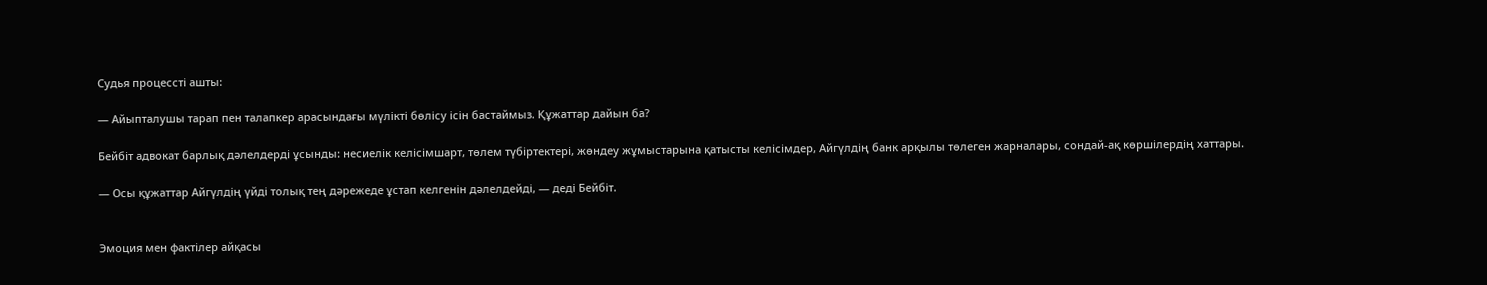Судья процессті ашты:

— Айыпталушы тарап пен талапкер арасындағы мүлікті бөлісу ісін бастаймыз. Құжаттар дайын ба?

Бейбіт адвокат барлық дәлелдерді ұсынды: несиелік келісімшарт, төлем түбіртектері, жөндеу жұмыстарына қатысты келісімдер, Айгүлдің банк арқылы төлеген жарналары, сондай-ақ көршілердің хаттары.

— Осы құжаттар Айгүлдің үйді толық тең дәрежеде ұстап келгенін дәлелдейді, — деді Бейбіт.


Эмоция мен фактілер айқасы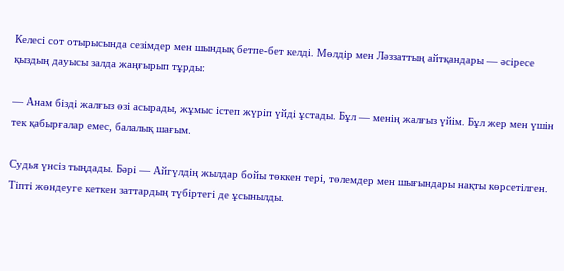Келесі сот отырысында сезімдер мен шындық бетпе-бет келді. Мөлдір мен Ләззаттың айтқандары — әсіресе қыздың дауысы залда жаңғырып тұрды:

— Анам бізді жалғыз өзі асырады, жұмыс істеп жүріп үйді ұстады. Бұл — менің жалғыз үйім. Бұл жер мен үшін тек қабырғалар емес, балалық шағым.

Судья үнсіз тыңдады. Бәрі — Айгүлдің жылдар бойы төккен тері, төлемдер мен шығындары нақты көрсетілген. Тіпті жөндеуге кеткен заттардың түбіртегі де ұсынылды.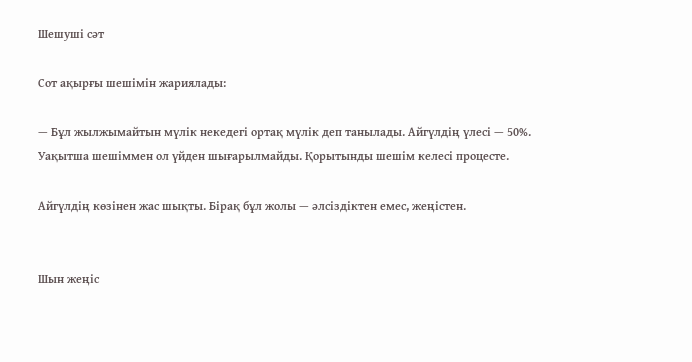Шешуші сәт

Сот ақырғы шешімін жариялады:

— Бұл жылжымайтын мүлік некедегі ортақ мүлік деп танылады. Айгүлдің үлесі — 50%. Уақытша шешіммен ол үйден шығарылмайды. Қорытынды шешім келесі процесте.

Айгүлдің көзінен жас шықты. Бірақ бұл жолы — әлсіздіктен емес, жеңістен.


Шын жеңіс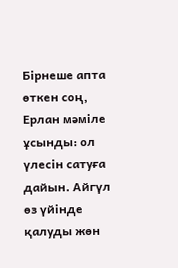Бірнеше апта өткен соң, Ерлан мәміле ұсынды: ол үлесін сатуға дайын. Айгүл өз үйінде қалуды жөн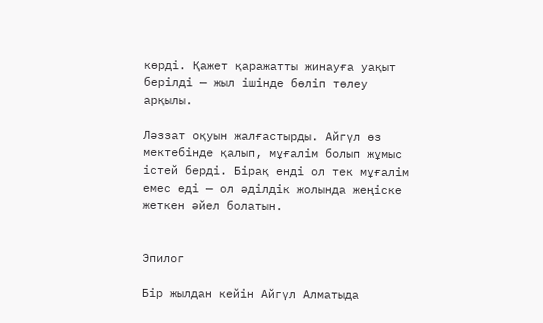көрді. Қажет қаражатты жинауға уақыт берілді — жыл ішінде бөліп төлеу арқылы.

Ләззат оқуын жалғастырды. Айгүл өз мектебінде қалып, мұғалім болып жұмыс істей берді. Бірақ енді ол тек мұғалім емес еді — ол әділдік жолында жеңіске жеткен әйел болатын.


Эпилог

Бір жылдан кейін Айгүл Алматыда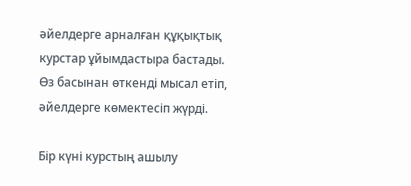әйелдерге арналған құқықтық курстар ұйымдастыра бастады. Өз басынан өткенді мысал етіп, әйелдерге көмектесіп жүрді.

Бір күні курстың ашылу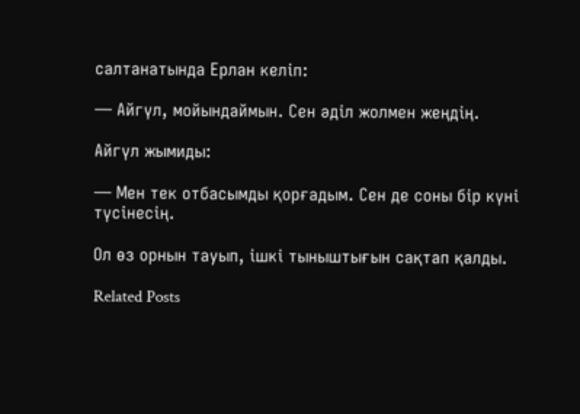салтанатында Ерлан келіп:

— Айгүл, мойындаймын. Сен әділ жолмен жеңдің.

Айгүл жымиды:

— Мен тек отбасымды қорғадым. Сен де соны бір күні түсінесің.

Ол өз орнын тауып, ішкі тыныштығын сақтап қалды.

Related Posts